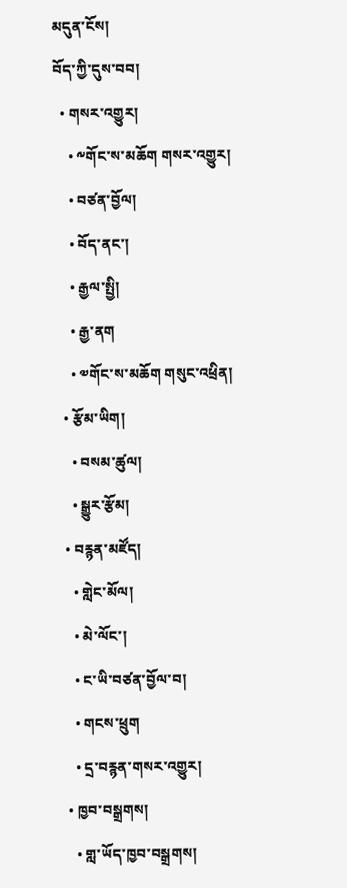མདུན་ངོས།
བོད་ཀྱི་དུས་བབ།
  • གསར་འགྱུར།
    • ༸གོང་ས་མཆོག གསར་འགྱུར།
    • བཙན་བྱོལ།
    • བོད་ནང་།
    • རྒྱལ་སྤྱི།
    • རྒྱ་ནག
    • ༧གོང་ས་མཆོག གསུང་འཕྲིན།
  • རྩོམ་ཡིག།
    • བསམ་ཚུལ།
    • སྒྱུར་རྩོམ།
  • བརྙན་མཛོད།
    • གླེང་མོལ།
    • མེ་ལོང་།
    • ང་ཡི་བཙན་བྱོལ་བ།
    • གངས་ཕྲུག
    • དྲ་བརྙན་གསར་འགྱུར།
  • ཁྱབ་བསྒྲགས།
    • གླ་ཡོད་ཁྱབ་བསྒྲགས།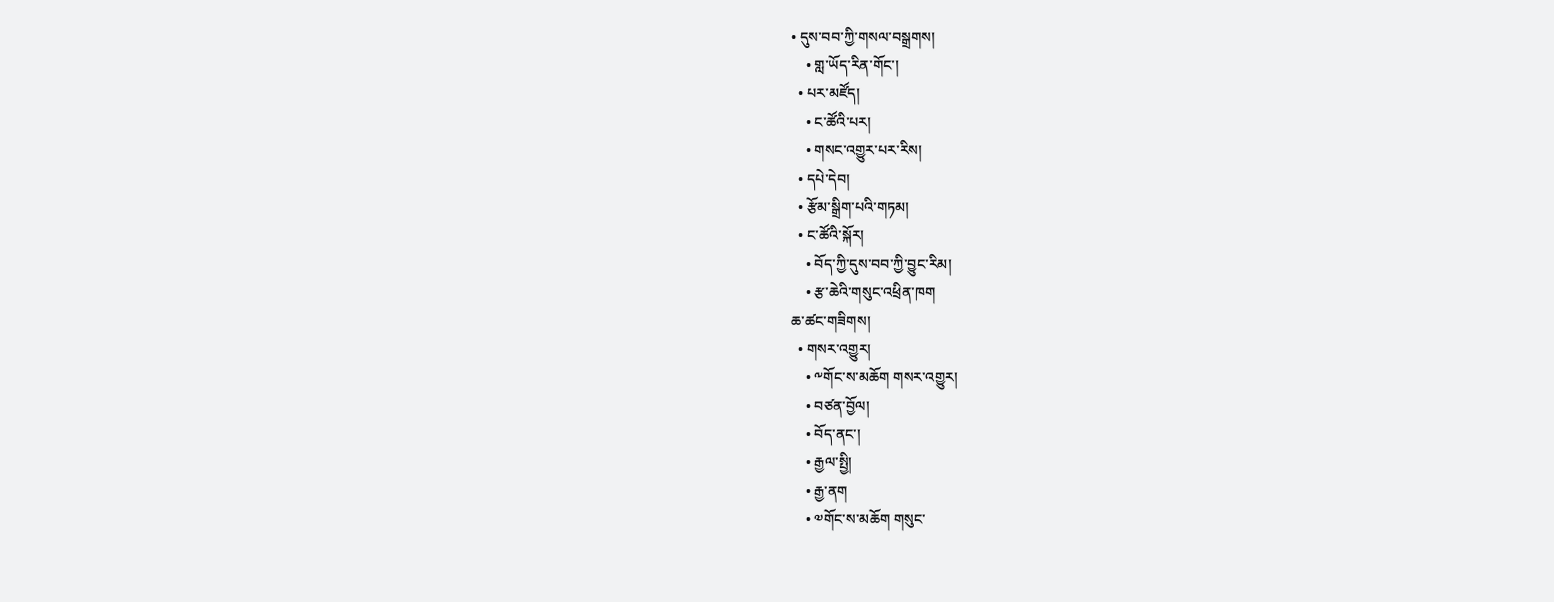• དུས་བབ་ཀྱི་གསལ་བསྒྲགས།
    • གླ་ཡོད་རིན་གོང་།
  • པར་མཛོད།
    • ང་ཚོའི་པར།
    • གསང་འགྱུར་པར་རིས།
  • དཔེ་དེབ།
  • རྩོམ་སྒྲིག་པའི་གཏམ།
  • ང་ཚོའི་སྐོར།
    • བོད་ཀྱི་དུས་བབ་ཀྱི་བྱུང་རིམ།
    • རྩ་ཆེའི་གསུང་འཕྲིན་ཁག
ཆ་ཚང་གཟིགས།
  • གསར་འགྱུར།
    • ༸གོང་ས་མཆོག གསར་འགྱུར།
    • བཙན་བྱོལ།
    • བོད་ནང་།
    • རྒྱལ་སྤྱི།
    • རྒྱ་ནག
    • ༧གོང་ས་མཆོག གསུང་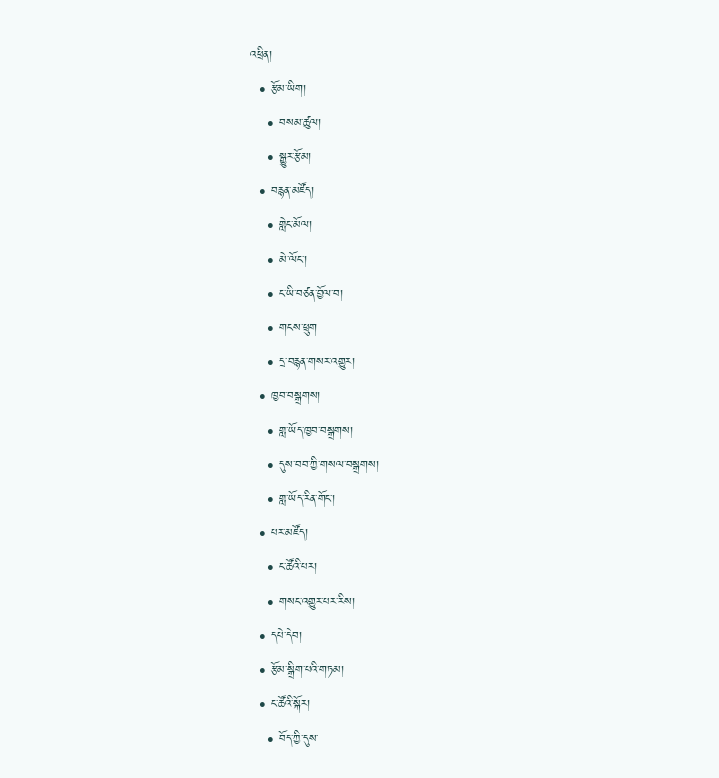འཕྲིན།
  • རྩོམ་ཡིག།
    • བསམ་ཚུལ།
    • སྒྱུར་རྩོམ།
  • བརྙན་མཛོད།
    • གླེང་མོལ།
    • མེ་ལོང་།
    • ང་ཡི་བཙན་བྱོལ་བ།
    • གངས་ཕྲུག
    • དྲ་བརྙན་གསར་འགྱུར།
  • ཁྱབ་བསྒྲགས།
    • གླ་ཡོད་ཁྱབ་བསྒྲགས།
    • དུས་བབ་ཀྱི་གསལ་བསྒྲགས།
    • གླ་ཡོད་རིན་གོང་།
  • པར་མཛོད།
    • ང་ཚོའི་པར།
    • གསང་འགྱུར་པར་རིས།
  • དཔེ་དེབ།
  • རྩོམ་སྒྲིག་པའི་གཏམ།
  • ང་ཚོའི་སྐོར།
    • བོད་ཀྱི་དུས་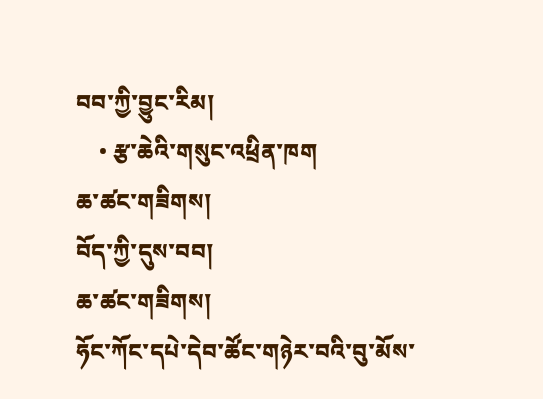བབ་ཀྱི་བྱུང་རིམ།
    • རྩ་ཆེའི་གསུང་འཕྲིན་ཁག
ཆ་ཚང་གཟིགས།
བོད་ཀྱི་དུས་བབ།
ཆ་ཚང་གཟིགས།
ཧོང་ཀོང་དཔེ་དེབ་ཚོང་གཉེར་བའི་བུ་མོས་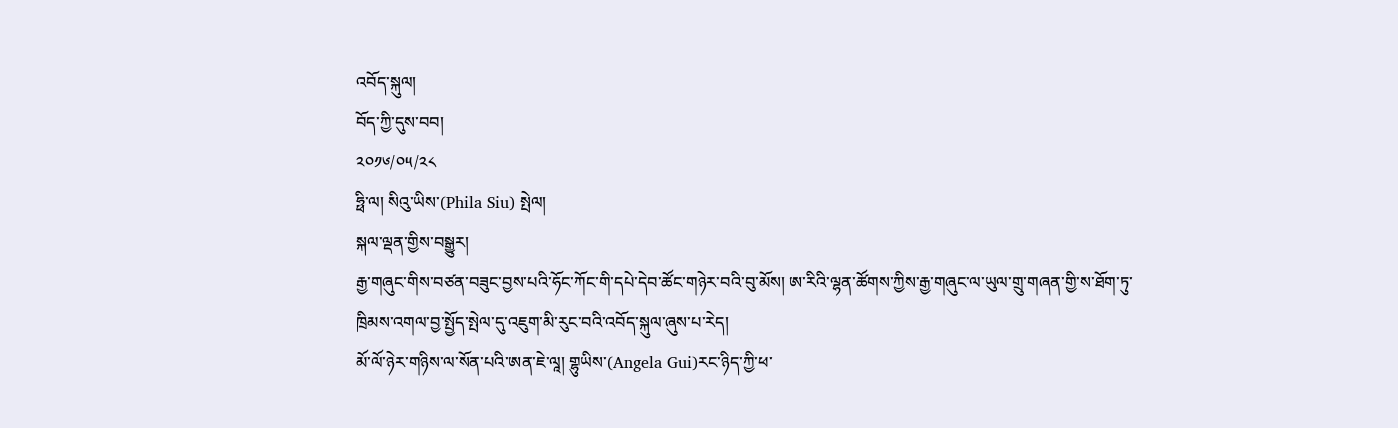འབོད་སྐུལ།
བོད་ཀྱི་དུས་བབ།
༢༠༡༦/༠༥/༢༨
ཧྥི་ལ། སིའུ་ཡིས་(Phila Siu) སྤེལ།
སྐལ་ལྡན་གྱིས་བསྒྱུར།
རྒྱ་གཞུང་གིས་བཙན་བཟུང་བྱས་པའི་ཧོང་ཀོང་གི་དཔེ་དེབ་ཚོང་གཉེར་བའི་བུ་མོས། ཨ་རིའི་ལྷན་ཚོགས་ཀྱིས་རྒྱ་གཞུང་ལ་ཡུལ་གྲུ་གཞན་གྱི་ས་ཐོག་ཏུ་ཁྲིམས་འགལ་བྱ་སྤྱོད་སྤེལ་དུ་འཇུག་མི་རུང་བའི་འབོད་སྐུལ་ཞུས་པ་རེད།
མོ་ལོ་ཉེར་གཉིས་ལ་སོན་པའི་ཨན་ཇེ་ལཱ། གྷུཡིས་(Angela Gui)རང་ཉིད་ཀྱི་ཕ་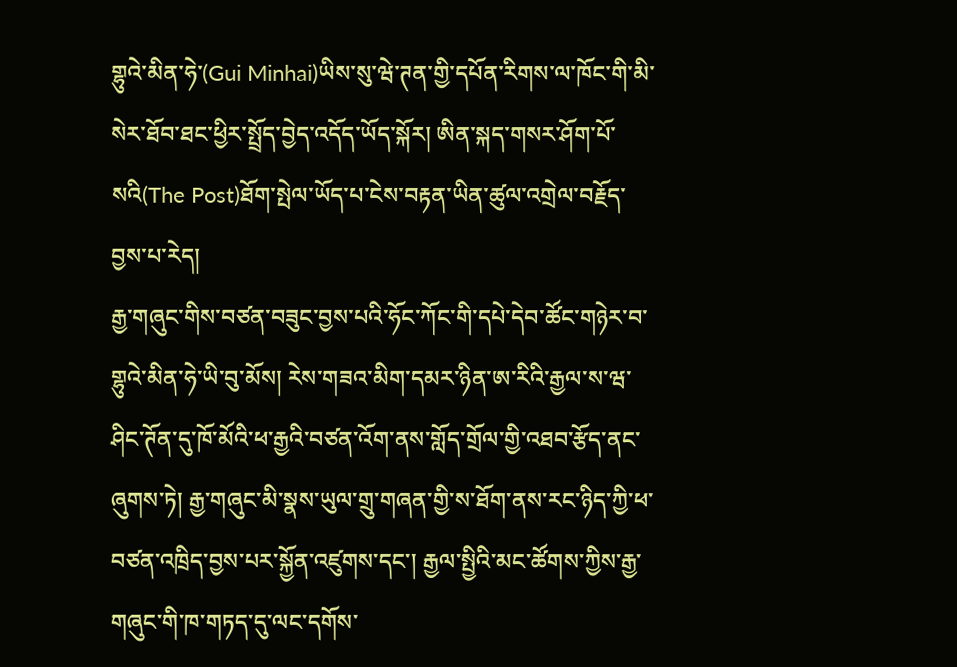གྷུའེ་མིན་ཧེ་(Gui Minhai)ཡིས་སུ་ཝེ་ཊན་གྱི་དཔོན་རིགས་ལ་ཁོང་གི་མི་སེར་ཐོབ་ཐང་ཕྱིར་སྤྲོད་བྱེད་འདོད་ཡོད་སྐོར། ཨིན་སྐད་གསར་ཤོག་པོ་སའི(The Post)ཐོག་སྤེལ་ཡོད་པ་ངེས་བརྟན་ཡིན་ཚུལ་འགྲེལ་བརྗོད་བྱས་པ་རེད།
རྒྱ་གཞུང་གིས་བཙན་བཟུང་བྱས་པའི་ཧོང་ཀོང་གི་དཔེ་དེབ་ཚོང་གཉེར་བ་གྷུའེ་མིན་ཧེ་ཡི་བུ་མོས། རེས་གཟའ་མིག་དམར་ཉིན་ཨ་རིའི་རྒྱལ་ས་ཝ་ཤིང་ཊོན་དུ་ཁོ་མོའི་ཕ་རྒྱའི་བཙན་འོག་ནས་གློད་གྲོལ་གྱི་འཐབ་རྩོད་ནང་ཞུགས་ཏེ། རྒྱ་གཞུང་མི་སྣས་ཡུལ་གྲུ་གཞན་གྱི་ས་ཐོག་ནས་རང་ཉིད་ཀྱི་ཕ་བཙན་འཁྲིད་བྱས་པར་སྐྱོན་འཛུགས་དང་། རྒྱལ་སྤྱིའི་མང་ཚོགས་ཀྱིས་རྒྱ་གཞུང་གི་ཁ་གཏད་དུ་ལང་དགོས་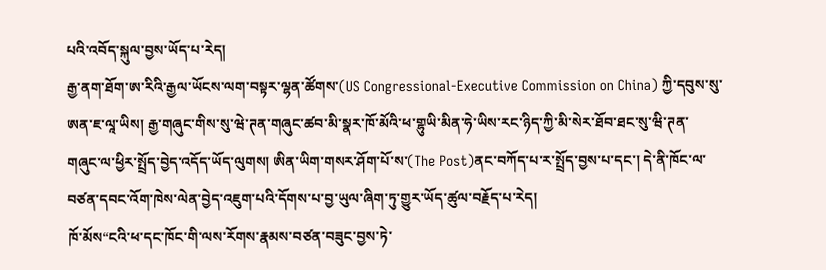པའི་འབོད་སྐུལ་བྱས་ཡོད་པ་རེད།
རྒྱ་ནག་ཐོག་ཨ་རིའི་རྒྱལ་ཡོངས་ལག་བསྟར་ལྷན་ཚོགས་(US Congressional-Executive Commission on China) ཀྱི་དབུས་སུ་ཨན་ཇ་ལཱ་ཡིས། རྒྱ་གཞུང་གིས་སུ་ཝེ་ཊན་གཞུང་ཚབ་མི་སྣར་ཁོ་མོའི་ཕ་གྷུཡི་མིན་ཧེ་ཡིས་རང་ཉིད་ཀྱི་མི་སེར་ཐོབ་ཐང་སུ་ཝི་ཊན་གཞུང་ལ་ཕྱིར་སྤྲོད་བྱེད་འདོད་ཡོད་ལུགས། ཨིན་ཡིག་གསར་ཤོག་པོ་ས་(The Post)ནང་བཀོད་པ་ར་སྤྲོད་བྱས་པ་དང་། དེ་ནི་ཁོང་ལ་བཙན་དབང་འོག་ཁེས་ལེན་བྱེད་འཇུག་པའི་དོགས་པ་བྱ་ཡུལ་ཞིག་ཏུ་གྱུར་ཡོད་ཚུལ་བརྗོད་པ་རེད།
ཁོ་མོས“ངའི་ཕ་དང་ཁོང་གི་ལས་རོགས་རྣམས་བཙན་བཟུང་བྱས་ཏེ་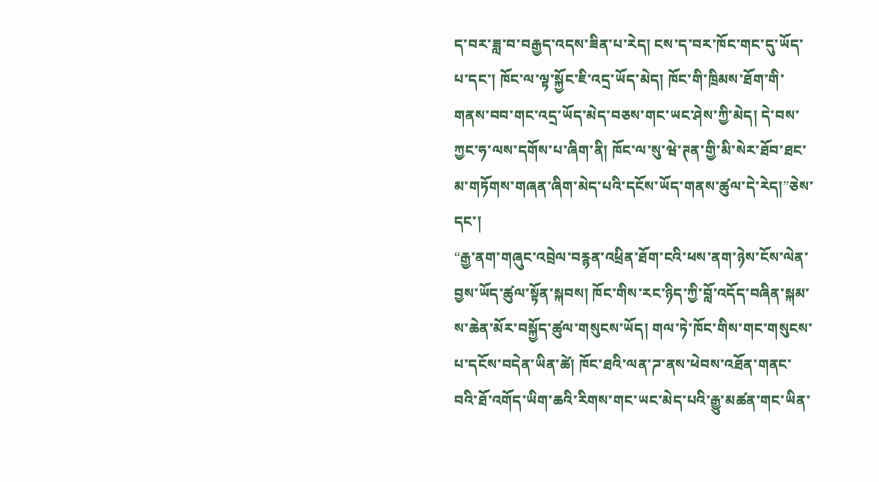ད་བར་ཟླ་བ་བརྒྱད་འདས་ཟིན་པ་རེད། ངས་ད་བར་ཁོང་གང་དུ་ཡོད་པ་དང་། ཁོང་ལ་ལྟ་སྐྱོང་ཇི་འདྲ་ཡོད་མེད། ཁོང་གི་ཁྲིམས་ཐོག་གི་གནས་བབ་གང་འདྲ་ཡོད་མེད་བཅས་གང་ཡང་ཤེས་ཀྱི་མེད། དེ་བས་ཀྱང་ཧ་ལས་དགོས་པ་ཞིག་ནི། ཁོང་ལ་སུ་ཝེ་ཊན་གྱི་མི་སེར་ཐོབ་ཐང་མ་གཏོགས་གཞན་ཞིག་མེད་པའི་དངོས་ཡོད་གནས་ཚུལ་དེ་རེད།”ཅེས་དང་།
“རྒྱ་ནག་གཞུང་འབྲེལ་བརྙན་འཕྲིན་ཐོག་ངའི་ཕས་ནག་ཉེས་ངོས་ལེན་བྱས་ཡོད་ཚུལ་སྟོན་སྐབས། ཁོང་གིས་རང་ཉིད་ཀྱི་བློ་འདོད་བཞིན་སྐམ་ས་ཆེན་མོར་བསྐྱོད་ཚུལ་གསུངས་ཡོད། གལ་ཏེ་ཁོང་གིས་གང་གསུངས་པ་དངོས་བདེན་ཡིན་ཚེ། ཁོང་ཐའི་ལན་ཌ་ནས་ཕེབས་འཐོན་གནང་བའི་ཐོ་འགོད་ཡིག་ཆའི་རིགས་གང་ཡང་མེད་པའི་རྒྱུ་མཚན་གང་ཡིན་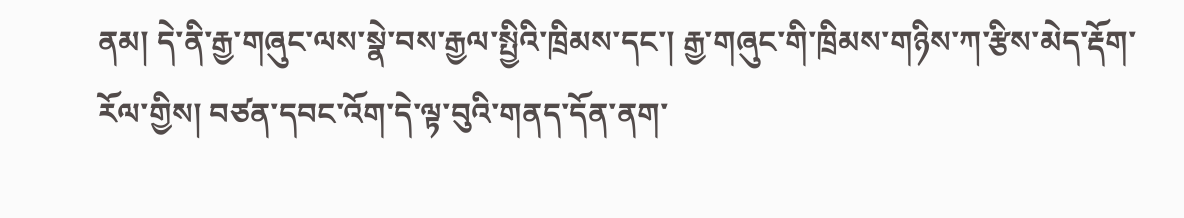ནམ། དེ་ནི་རྒྱ་གཞུང་ལས་སྣེ་བས་རྒྱལ་སྤྱིའི་ཁྲིམས་དང་། རྒྱ་གཞུང་གི་ཁྲིམས་གཉིས་ཀ་རྩིས་མེད་རྡོག་རོལ་གྱིས། བཙན་དབང་འོག་དེ་ལྟ་བུའི་གནད་དོན་ནག་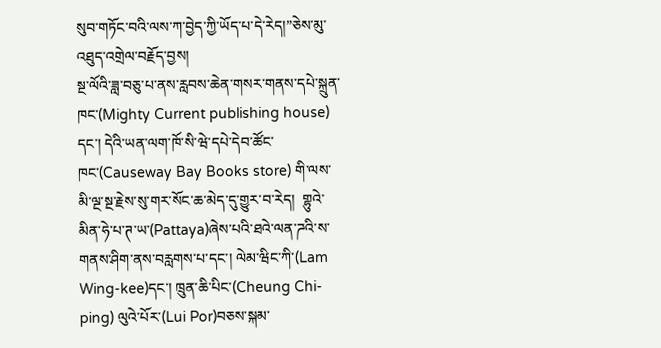སུབ་གཏོང་བའི་ལས་ཀ་བྱེད་ཀྱི་ཡོད་པ་དེ་རེད།”ཅེས་མུ་འཐུད་འགྲེལ་བརྗོད་བྱས།
སྔ་ལོའི་ཟླ་བཅུ་པ་ནས་རླབས་ཆེན་གསར་གནས་དཔེ་སྐྲུན་ཁང་(Mighty Current publishing house) དང་། དེའི་ཡན་ལག་ཁོ་སི་ཝེ་དཔེ་དེབ་ཚོང་ཁང་(Causeway Bay Books store) གི་ལས་མི་ལྔ་སྔ་རྗེས་སུ་གར་སོང་ཆ་མེད་དུ་གྱུར་བ་རེད།  གྷུའེ་མིན་ཧེ་པ་ཊ་ཡ་(Pattaya)ཞེས་པའི་ཐའེ་ལན་ཌའི་ས་གནས་ཤིག་ནས་བརླགས་པ་དང་། ལེམ་ཝིང་ཀི་(Lam Wing-kee)དང་། ཁྲུན་ཆི་པིང་(Cheung Chi-ping) ལུའེ་པོར་(Lui Por)བཅས་སྐམ་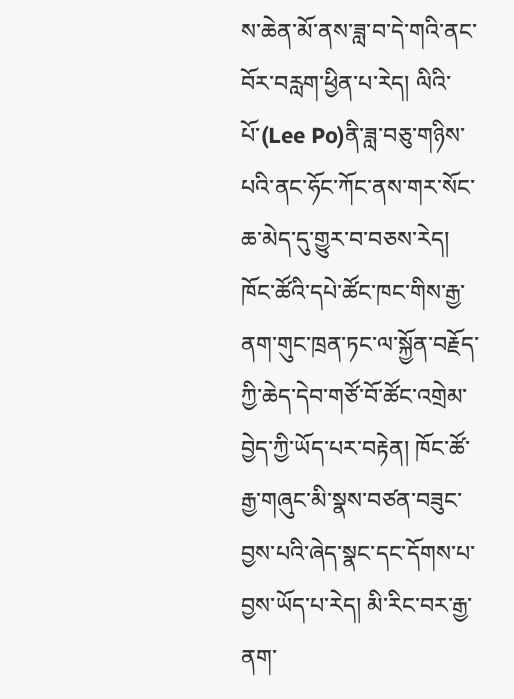ས་ཆེན་མོ་ནས་ཟླ་བ་དེ་གའི་ནང་བོར་བརླག་ཕྱིན་པ་རེད། ལིའི་པོ་(Lee Po)ནི་ཟླ་བཅུ་གཉིས་པའི་ནང་ཧོང་ཀོང་ནས་གར་སོང་ཆ་མེད་དུ་གྱུར་བ་བཅས་རེད།
ཁོང་ཚོའི་དཔེ་ཚོང་ཁང་གིས་རྒྱ་ནག་གུང་ཁྲན་ཏང་ལ་སྐྱོན་བརྗོད་ཀྱི་ཆེད་དེབ་གཙོ་བོ་ཚོང་འགྲེམ་བྱེད་ཀྱི་ཡོད་པར་བརྟེན། ཁོང་ཚོ་རྒྱ་གཞུང་མི་སྣས་བཙན་བཟུང་བྱས་པའི་ཞེད་སྣང་དང་དོགས་པ་བྱས་ཡོད་པ་རེད། མི་རིང་བར་རྒྱ་ནག་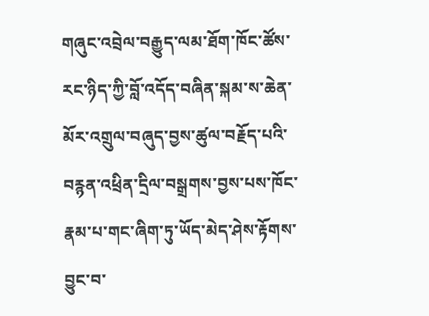གཞུང་འབྲེལ་བརྒྱུད་ལམ་ཐོག་ཁོང་ཚོས་རང་ཉིད་ཀྱི་བློ་འདོད་བཞིན་སྐམ་ས་ཆེན་མོར་འགྲུལ་བཞུད་བྱས་ཚུལ་བརྗོད་པའི་བརྙན་འཕྲིན་དྲིལ་བསྒྲགས་བྱས་པས་ཁོང་རྣམ་པ་གང་ཞིག་ཏུ་ཡོད་མེད་ཤེས་རྟོགས་བྱུང་བ་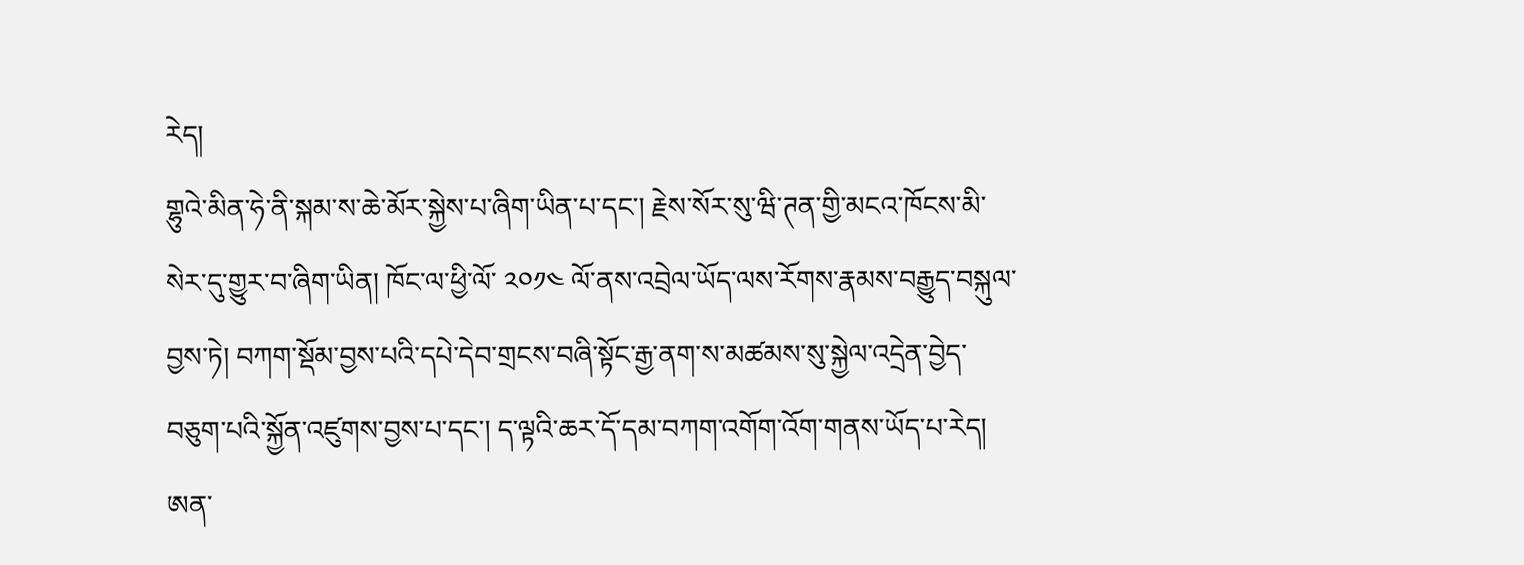རེད།
གྷུའེ་མིན་ཧེ་ནི་སྐམ་ས་ཆེ་མོར་སྐྱེས་པ་ཞིག་ཡིན་པ་དང་། རྗེས་སོར་སུ་ཝི་ཊན་གྱི་མངའ་ཁོངས་མི་སེར་དུ་གྱུར་བ་ཞིག་ཡིན། ཁོང་ལ་ཕྱི་ལོ་ ༢༠༡༤ ལོ་ནས་འབྲེལ་ཡོད་ལས་རོགས་རྣམས་བརྒྱུད་བསྐུལ་བྱས་ཏེ། བཀག་སྡོམ་བྱས་པའི་དཔེ་དེབ་གྲངས་བཞི་སྟོང་རྒྱ་ནག་ས་མཚམས་སུ་སྐྱེལ་འདྲེན་བྱེད་བཅུག་པའི་སྐྱོན་འཛུགས་བྱས་པ་དང་། ད་ལྟའི་ཆར་དོ་དམ་བཀག་འགོག་འོག་གནས་ཡོད་པ་རེད།
ཨན་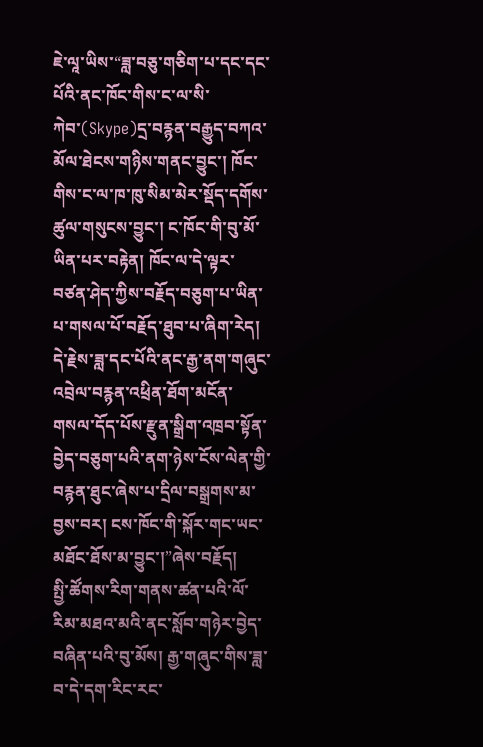ཇེ་ལཱ་ཡིས་“ཟླ་བཅུ་གཅིག་པ་དང་དང་པོའི་ནང་ཁོང་གིས་ང་ལ་སི་ཀེབ་(Skype)དྲ་བརྙན་བརྒྱུད་བཀའ་མོལ་ཐེངས་གཉིས་གནང་བྱུང་། ཁོང་གིས་ང་ལ་ཁ་ཁུ་སིམ་མེར་སྡོད་དགོས་ཚུལ་གསུངས་བྱུང་། ང་ཁོང་གི་བུ་མོ་ཡིན་པར་བརྟེན། ཁོང་ལ་དེ་ལྟར་བཙན་ཤེད་ཀྱིས་བརྗོད་བཅུག་པ་ཡིན་པ་གསལ་པོ་བརྗོད་ཐུབ་པ་ཞིག་རེད། དེ་རྗེས་ཟླ་དང་པོའི་ནང་རྒྱ་ནག་གཞུང་འབྲེལ་བརྙན་འཕྲིན་ཐོག་མངོན་གསལ་དོད་པོས་རྫུན་སྒྲིག་འཁྲབ་སྟོན་བྱེད་བཅུག་པའི་ནག་ཉེས་ངོས་ལེན་གྱི་བརྙན་ཐུང་ཞེས་པ་དྲིལ་བསྒྲགས་མ་བྱས་བར། ངས་ཁོང་གི་སྐོར་གང་ཡང་མཐོང་ཐོས་མ་བྱུང་།”ཞེས་བརྗོད།
སྤྱི་ཚོགས་རིག་གནས་ཚན་པའི་ལོ་རིམ་མཐའ་མའི་ནང་སློབ་གཉེར་བྱེད་བཞིན་པའི་བུ་མོས། རྒྱ་གཞུང་གིས་ཟླ་བ་དེ་དག་རིང་རང་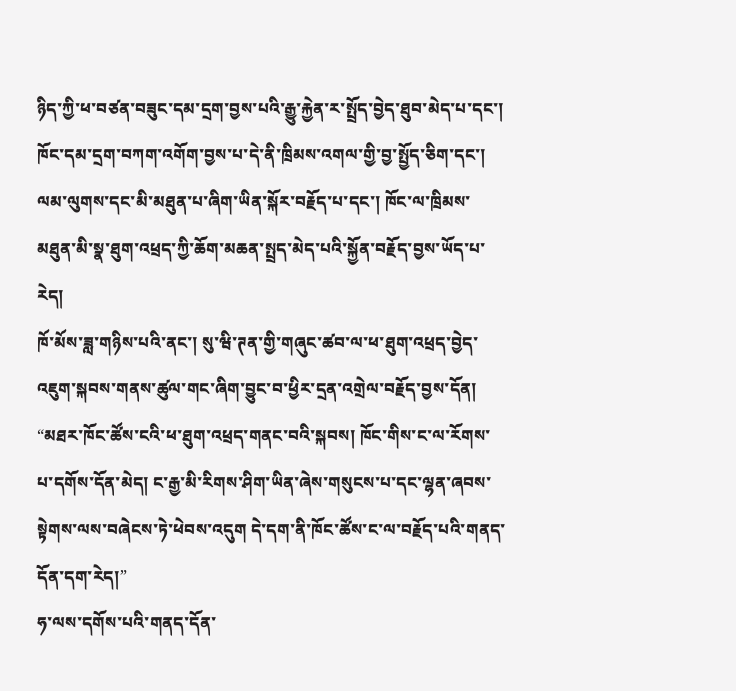ཉིད་ཀྱི་ཕ་བཙན་བཟུང་དམ་དྲག་བྱས་པའི་རྒྱུ་རྐྱེན་ར་སྤྲོད་བྱེད་ཐུབ་མེད་པ་དང་། ཁོང་དམ་དྲག་བཀག་འགོག་བྱས་པ་དེ་ནི་ཁྲིམས་འགལ་གྱི་བྱ་སྤྱོད་ཅིག་དང་། ལམ་ལུགས་དང་མི་མཐུན་པ་ཞིག་ཡིན་སྐོར་བརྗོད་པ་དང་། ཁོང་ལ་ཁྲིམས་མཐུན་མི་སྣ་ཐུག་འཕྲད་ཀྱི་ཆོག་མཆན་སྤྲད་མེད་པའི་སྐྱོན་བརྗོད་བྱས་ཡོད་པ་རེད།
ཁོ་མོས་ཟླ་གཉིས་པའི་ནང་། སུ་ཝི་ཊན་གྱི་གཞུང་ཚབ་ལ་ཕ་ཐུག་འཕྲད་བྱེད་འཇུག་སྐབས་གནས་ཚུལ་གང་ཞིག་བྱུང་བ་ཕྱིར་དྲན་འགྲེལ་བརྗོད་བྱས་དོན། “མཐར་ཁོང་ཚོས་ངའི་ཕ་ཐུག་འཕྲད་གནང་བའི་སྐབས། ཁོང་གིས་ང་ལ་རོགས་པ་དགོས་དོན་མེད། ང་རྒྱ་མི་རིགས་ཤིག་ཡིན་ཞེས་གསུངས་པ་དང་ལྷན་ཞབས་སྟེགས་ལས་བཞེངས་ཏེ་ཕེབས་འདུག དེ་དག་ནི་ཁོང་ཚོས་ང་ལ་བརྗོད་པའི་གནད་དོན་དག་རེད།”
ཧ་ལས་དགོས་པའི་གནད་དོན་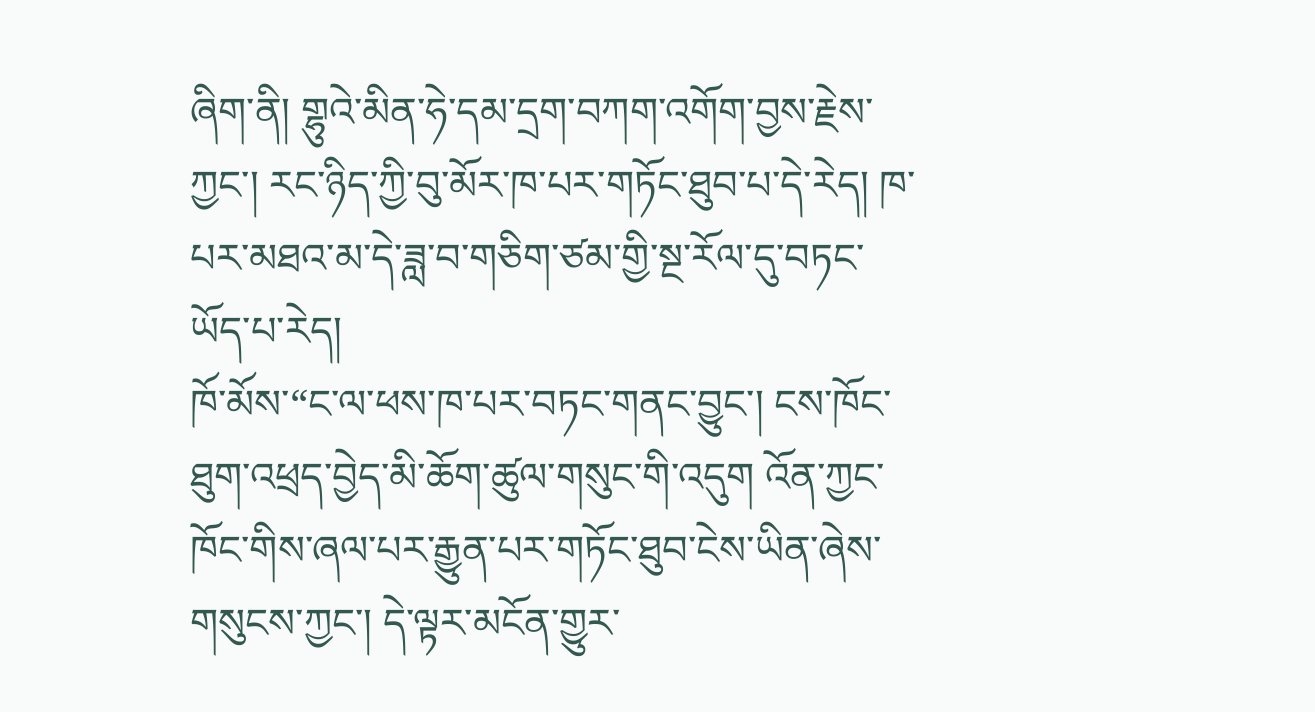ཞིག་ནི། གྷུའེ་མིན་ཧེ་དམ་དྲག་བཀག་འགོག་བྱས་རྗེས་ཀྱང་། རང་ཉིད་ཀྱི་བུ་མོར་ཁ་པར་གཏོང་ཐུབ་པ་དེ་རེད། ཁ་པར་མཐའ་མ་དེ་ཟླ་བ་གཅིག་ཙམ་གྱི་སྔ་རོལ་དུ་བཏང་ཡོད་པ་རེད།
ཁོ་མོས་“ང་ལ་ཕས་ཁ་པར་བཏང་གནང་བྱུང་། ངས་ཁོང་ཐུག་འཕྲད་བྱེད་མི་ཆོག་ཚུལ་གསུང་གི་འདུག འོན་ཀྱང་ཁོང་གིས་ཞལ་པར་རྒྱུན་པར་གཏོང་ཐུབ་ངེས་ཡིན་ཞེས་གསུངས་ཀྱང་། དེ་ལྟར་མངོན་གྱུར་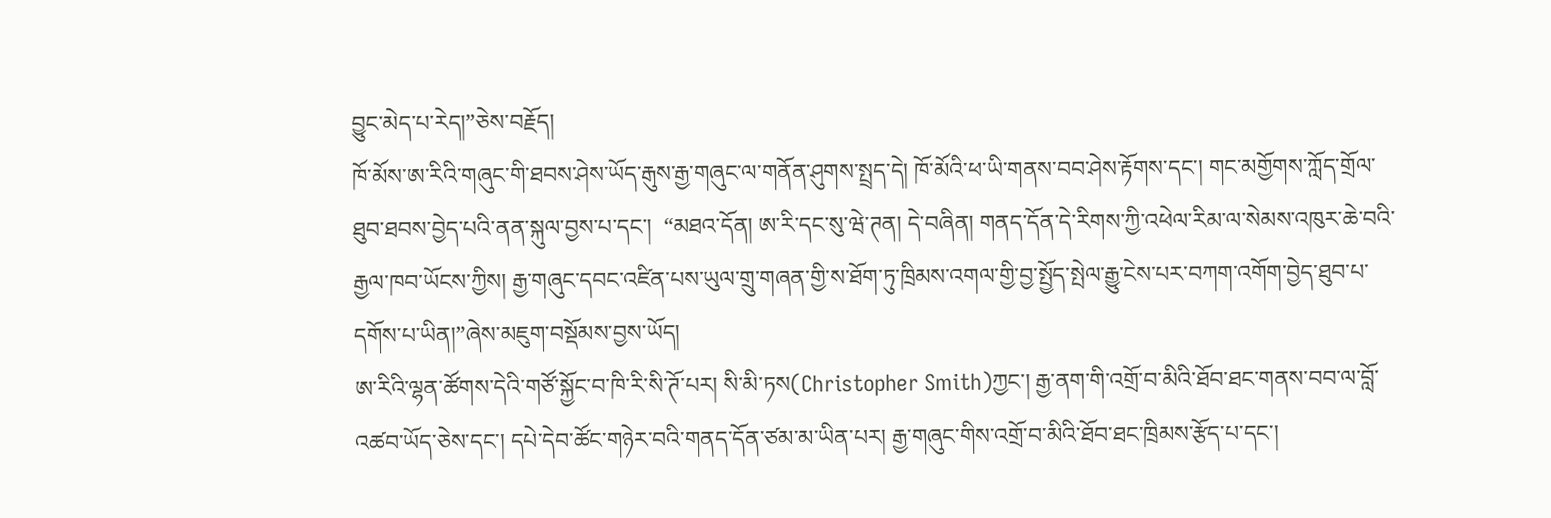བྱུང་མེད་པ་རེད།”ཅེས་བརྗོད།
ཁོ་མོས་ཨ་རིའི་གཞུང་གི་ཐབས་ཤེས་ཡོད་རྒུས་རྒྱ་གཞུང་ལ་གནོན་ཤུགས་སྤྲད་དེ། ཁོ་མོའི་ཕ་ཡི་གནས་བབ་ཤེས་རྟོགས་དང་། གང་མགྱོགས་ཀློད་གྲོལ་ཐུབ་ཐབས་བྱེད་པའི་ནན་སྐུལ་བྱས་པ་དང་།  “མཐའ་དོན། ཨ་རི་དང་སུ་ཝེ་ཊན། དེ་བཞིན། གནད་དོན་དེ་རིགས་ཀྱི་འཕེལ་རིམ་ལ་སེམས་འཁུར་ཆེ་བའི་རྒྱལ་ཁབ་ཡོངས་ཀྱིས། རྒྱ་གཞུང་དབང་འཛིན་པས་ཡུལ་གྲུ་གཞན་གྱི་ས་ཐོག་ཏུ་ཁྲིམས་འགལ་གྱི་བྱ་སྤྱོད་སྤེལ་རྒྱུ་ངེས་པར་བཀག་འགོག་བྱེད་ཐུབ་པ་དགོས་པ་ཡིན།”ཞེས་མཇུག་བསྡོམས་བྱས་ཡོད།
ཨ་རིའི་ལྷན་ཚོགས་དེའི་གཙོ་སྐྱོང་བ་ཁི་རི་སི་ཊོ་པར། སི་མི་ཏས(Christopher Smith)ཀྱང་། རྒྱ་ནག་གི་འགྲོ་བ་མིའི་ཐོབ་ཐང་གནས་བབ་ལ་བློ་འཚབ་ཡོད་ཅེས་དང་། དཔེ་དེབ་ཚོང་གཉེར་བའི་གནད་དོན་ཙམ་མ་ཡིན་པར། རྒྱ་གཞུང་གིས་འགྲོ་བ་མིའི་ཐོབ་ཐང་ཁྲིམས་རྩོད་པ་དང་།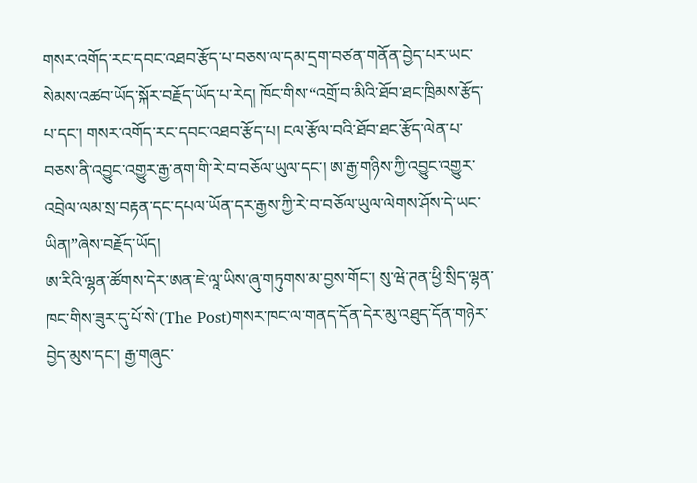གསར་འགོད་རང་དབང་འཐབ་རྩོད་པ་བཅས་ལ་དམ་དྲག་བཙན་གནོན་བྱེད་པར་ཡང་སེམས་འཚབ་ཡོད་སྐོར་བརྗོད་ཡོད་པ་རེད། ཁོང་གིས་“འགྲོ་བ་མིའི་ཐོབ་ཐང་ཁྲིམས་རྩོད་པ་དང་། གསར་འགོད་རང་དབང་འཐབ་རྩོད་པ། ངལ་རྩོལ་བའི་ཐོབ་ཐང་རྩོད་ལེན་པ་བཅས་ནི་འབྱུང་འགྱུར་རྒྱ་ནག་གི་རེ་བ་བཅོལ་ཡུལ་དང་། ཨ་རྒྱ་གཉིས་ཀྱི་འབྱུང་འགྱུར་འབྲེལ་ལམ་སྲ་བརྟན་དང་དཔལ་ཡོན་དར་རྒྱས་ཀྱི་རེ་བ་བཅོལ་ཡུལ་ལེགས་ཤོས་དེ་ཡང་ཡིན།”ཞེས་བརྗོད་ཡོད།
ཨ་རིའི་ལྷན་ཚོགས་དེར་ཨན་ཇེ་ལཱ་ཡིས་ཞུ་གཏུགས་མ་བྱས་གོང་། སུ་ཝེ་ཊན་ཕྱི་སྲིད་ལྷན་ཁང་གིས་ཟུར་དུ་པོ་སེ་(The Post)གསར་ཁང་ལ་གནད་དོན་དེར་མུ་འཐུད་དོན་གཉེར་བྱེད་མུས་དང་། རྒྱ་གཞུང་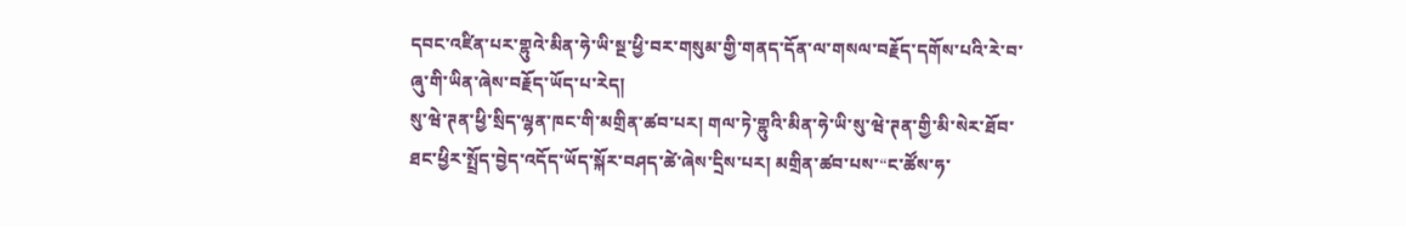དབང་འཛིན་པར་གྷུའེ་མིན་ཧེ་ཡི་སྔ་ཕྱི་བར་གསུམ་གྱི་གནད་དོན་ལ་གསལ་བརྗོད་དགོས་པའི་རེ་བ་ཞུ་གི་ཡིན་ཞེས་བརྗོད་ཡོད་པ་རེད།
སུ་ཝེ་ཊན་ཕྱི་སྲིད་ལྷན་ཁང་གི་མགྲིན་ཚབ་པར། གལ་ཏེ་གྷུའི་མིན་ཧེ་ཡི་སུ་ཝེ་ཊན་གྱི་མི་སེར་ཐོབ་ཐང་ཕྱིར་སྤྲོད་བྱེད་འདོད་ཡོད་སྐོར་བཤད་ཚེ་ཞེས་དྲིས་པར། མགྲིན་ཚབ་པས་“ང་ཚོས་ཧ་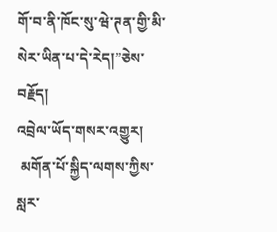གོ་བ་ནི་ཁོང་སུ་ཝེ་ཊན་གྱི་མི་སེར་ཡིན་པ་དེ་རེད།”ཅེས་བརྗོད།
འབྲེལ་ཡོད་གསར་འགྱུར།
 མགོན་པོ་སྐྱིད་ལགས་ཀྱིས་སླར་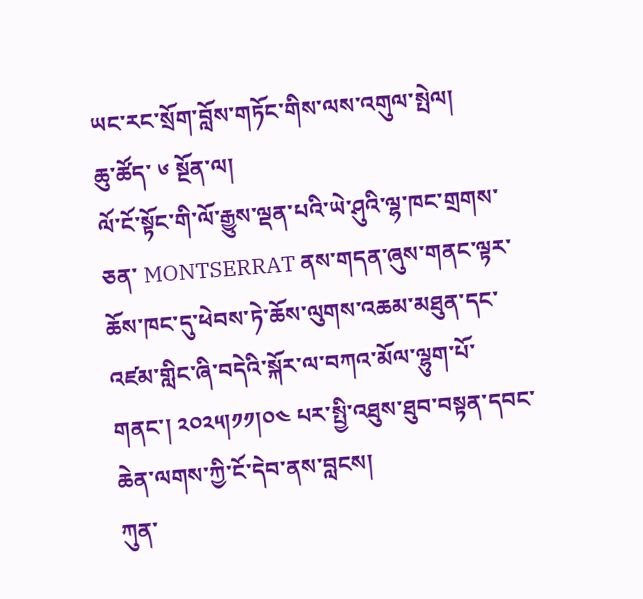ཡང་རང་སྲོག་བློས་གཏོང་གིས་ལས་འགུལ་སྤེལ།
ཆུ་ཚོད་ ༦ སྔོན་ལ།
ལོ་ངོ་སྟོང་གི་ལོ་རྒྱུས་ལྡན་པའི་ཡེ་ཤུའི་ལྷ་ཁང་གྲགས་ཅན་ MONTSERRAT ནས་གདན་ཞུས་གནང་ལྟར་ཆོས་ཁང་དུ་ཕེབས་ཏེ་ཆོས་ལུགས་འཆམ་མཐུན་དང་འཛམ་གླིང་ཞི་བདེའི་སྐོར་ལ་བཀའ་མོལ་ལྷུག་པོ་གནང་། ༢༠༢༥།༡༡།༠༤ པར་སྤྱི་འཐུས་ཐུབ་བསྟན་དབང་ཆེན་ལགས་ཀྱི་ངོ་དེབ་ནས་བླངས།
ཀུན་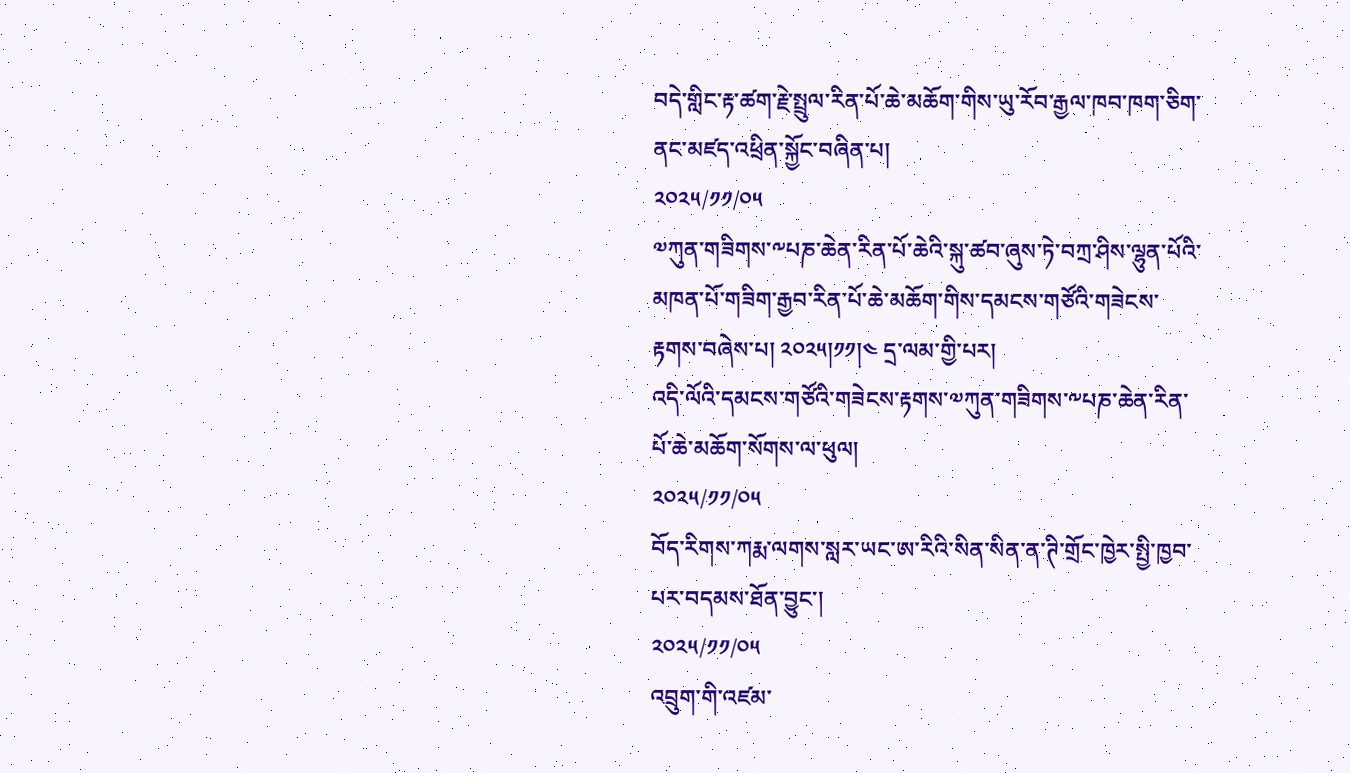བདེ་གླིང་རྟ་ཚག་རྗེ་སྤྲུལ་རིན་པོ་ཆེ་མཆོག་གིས་ཡུ་རོབ་རྒྱལ་ཁབ་ཁག་ཅིག་ནང་མཛད་འཕྲིན་སྐྱོང་བཞིན་པ།
༢༠༢༥/༡༡/༠༥
༧ཀུན་གཟིགས་༸པཎ་ཆེན་རིན་པོ་ཆེའི་སྐུ་ཚབ་ཞུས་ཏེ་བཀྲ་ཤིས་ལྷུན་པོའི་མཁན་པོ་གཟིག་རྒྱབ་རིན་པོ་ཆེ་མཆོག་གིས་དམངས་གཙོའི་གཟེངས་རྟགས་བཞེས་པ། ༢༠༢༥།༡༡།༤ དྲ་ལམ་གྱི་པར།
འདི་ལོའི་དམངས་གཙོའི་གཟེངས་རྟགས་༧ཀུན་གཟིགས་༸པཎ་ཆེན་རིན་པོ་ཆེ་མཆོག་སོགས་ལ་ཕུལ།
༢༠༢༥/༡༡/༠༥
བོད་རིགས་ཀརྨ་ལགས་སླར་ཡང་ཨ་རིའི་སིན་སིན་ན་ཊི་གྲོང་ཁྱེར་སྤྱི་ཁྱབ་པར་བདམས་ཐོན་བྱུང་།
༢༠༢༥/༡༡/༠༥
འབྲུག་གི་འཛམ་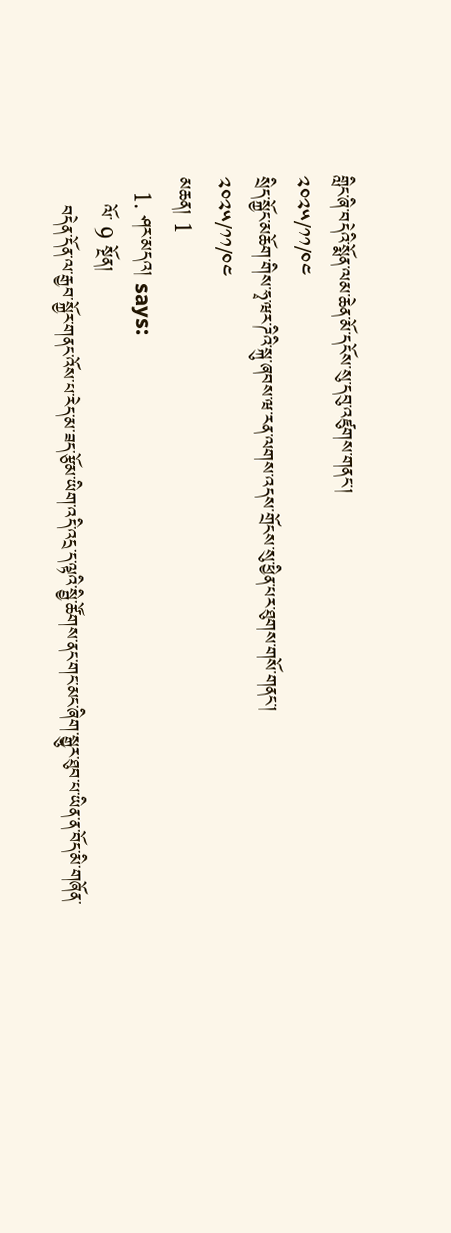གླིང་ཞི་བདེའི་སྨོན་ལམ་ཆེན་མོ་དངོས་སུ་དབུ་འཛུགས་གནང་།
༢༠༢༥/༡༡/༠༤
སྲིད་སྐྱོང་མཆོག་གིས་ཧྭ་ཝར་ཌིའི་སྐུ་ཞབས་ཝ་རན་ལགས་འདས་གྲོངས་སུ་ཕྱིན་པར་ཐུགས་གསོ་གནང་།
༢༠༢༥/༡༡/༠༤
མཆན། 1
  1. ཤར་མདའ། says:
    ལོ་ 9 སྔོན།
    བདེན་དོན་ལ་རྒྱབ་སྐྱོར་གནང་འོས་པ་རེད་མ་ཟད་རྩོམ་ཡིག་འདི་འདྲ་ད་ལྟའི་སྦྱི་ཚོགས་ནང་གང་མང་ཞིག་སྒྱུར་ཐུབ་པ་ཡིན་ན་བོད་མི་གཞོན་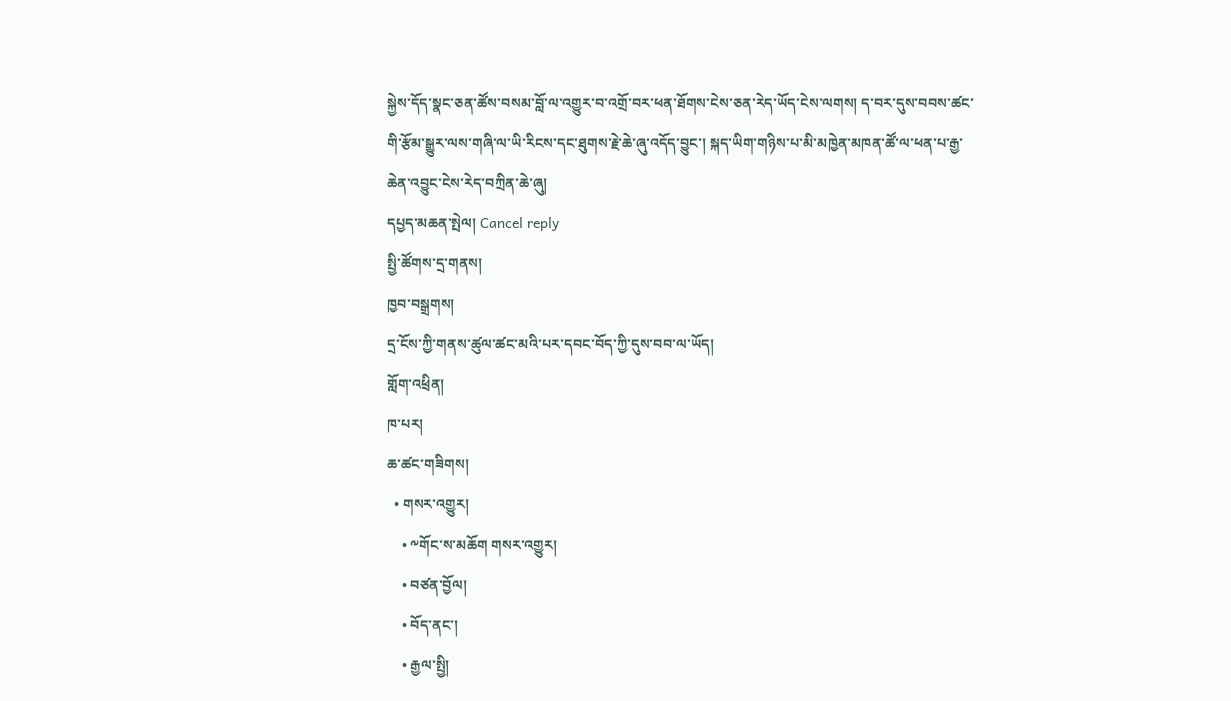སྐྱེས་དོད་སྣང་ཅན་ཚོས་བསམ་བློ་ལ་འགྱུར་བ་འགྲོ་བར་ཕན་ཐོགས་ངེས་ཅན་རེད་ཡོད་ངེས་ལགས། ད་བར་དུས་བབས་ཚང་གི་རྩོམ་སྒྱུར་ལས་གཞི་ལ་ཡི་རིངས་དང་ཐུགས་རྗེ་ཆེ་ཞུ་འདོད་བྱུང་། སྐད་ཡིག་གཉིས་པ་མི་མཁྱེན་མཁན་ཚོ་ལ་ཕན་པ་རྒྱ་ཆེན་འབྱུང་ངེས་རེད་བཀྲིན་ཆེ་ཞུ།
དཔྱད་མཆན་སྤེལ། Cancel reply
སྤྱི་ཚོགས་དྲ་གནས།
ཁྱབ་བསྒྲགས།
དྲ་ངོས་ཀྱི་གནས་ཚུལ་ཚང་མའི་པར་དབང་བོད་ཀྱི་དུས་བབ་ལ་ཡོད།
གློག་འཕྲིན།
ཁ་པར།
ཆ་ཚང་གཟིགས།
  • གསར་འགྱུར།
    • ༸གོང་ས་མཆོག གསར་འགྱུར།
    • བཙན་བྱོལ།
    • བོད་ནང་།
    • རྒྱལ་སྤྱི།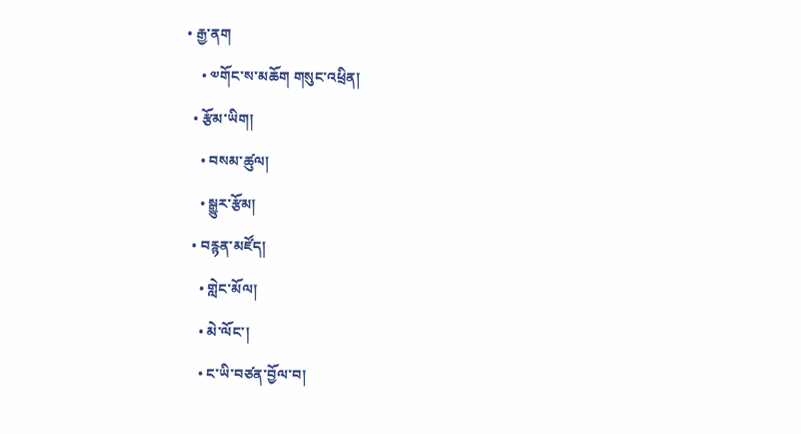• རྒྱ་ནག
    • ༧གོང་ས་མཆོག གསུང་འཕྲིན།
  • རྩོམ་ཡིག།
    • བསམ་ཚུལ།
    • སྒྱུར་རྩོམ།
  • བརྙན་མཛོད།
    • གླེང་མོལ།
    • མེ་ལོང་།
    • ང་ཡི་བཙན་བྱོལ་བ།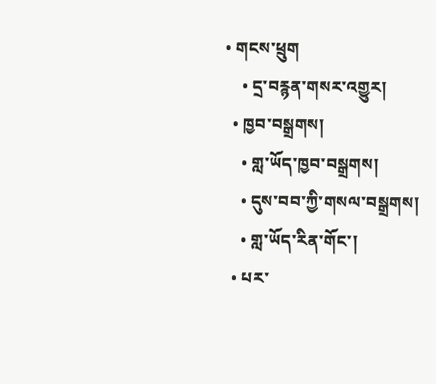• གངས་ཕྲུག
    • དྲ་བརྙན་གསར་འགྱུར།
  • ཁྱབ་བསྒྲགས།
    • གླ་ཡོད་ཁྱབ་བསྒྲགས།
    • དུས་བབ་ཀྱི་གསལ་བསྒྲགས།
    • གླ་ཡོད་རིན་གོང་།
  • པར་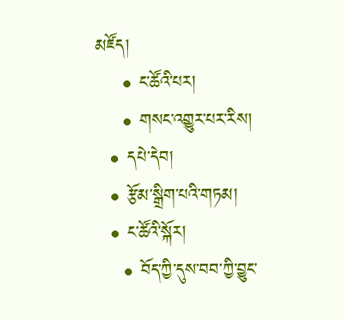མཛོད།
    • ང་ཚོའི་པར།
    • གསང་འགྱུར་པར་རིས།
  • དཔེ་དེབ།
  • རྩོམ་སྒྲིག་པའི་གཏམ།
  • ང་ཚོའི་སྐོར།
    • བོད་ཀྱི་དུས་བབ་ཀྱི་བྱུང་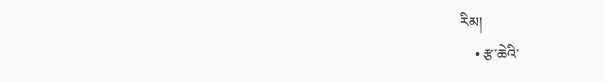རིམ།
    • རྩ་ཆེའི་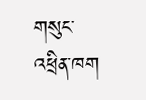གསུང་འཕྲིན་ཁག